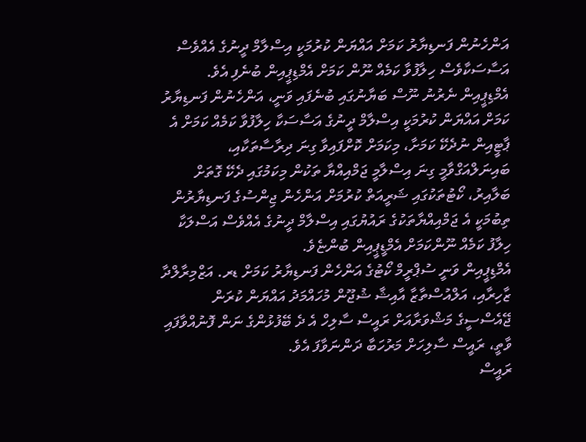އަންހެނުން ފަނޑިޔާރު ކަމަށް އައްޔަން ކުރުމަކީ އިސްލާމް ދީނުގެ އެއްވެސް އަސާސަކާވެސް ހިލާފުވާ ކަމެއް ނޫން ކަމަށް އެމްޑިޕީއިން ބުނެފި އެވެ.
އެމްޑިޕީއިން ނެރުނު ނޫސް ބަޔާނުގައި ބުނެފައި ވަނީ، އަންހެނުން ފަނޑިޔާރު ކަމަށް އައްޔަން ކުރުމަކީ އިސްލާމް ދީނުގެ އަސާސަކާ ހިލާފުވާ ކަމެއް ކަމަށް އެ ޕާޓީއިން ނުދެކޭ ކަމަށާ، މިކަމަށް ކޮށްފައިވާ ގިނަ ދިރާސާތަކާއި، ބައިނަލްއަގްވާމީ ގިނަ އިސްލާމީ ޖަމްއިއްޔާ ތަކުން މިކަމުގައި ދެކޭ ގޮތަށް ބަލާއިރު، ކޯޓުތަކުގައި ޝަރީއަތް ކުރުމަށް އަންހެން ޖިންސުގެ ފަނޑިޔާރުން ތިބުމަކީ އެ ޖަމްއިއްޔާތަކުގެ ރައުޔުގައި އިސްލާމް ދީނުގެ އެއްވެސް އަސްލަކާ ހިލާފު ކަމެއް ނޫންކަމަށް އެމްޑީޕީއިން ބުންޏެވެ.
އެމްޑިޕީއިން ވަނީ ސުޕްރީމް ކޯޓުގެ އަންހެން ފަނޑިޔާރު ކަމަށް ޑރ. އަޒްމިރާލްދާ ޒާހިރާއި، އަލްއުސްތާޒާ އާއިޝާ ޝުޖޫން މުހައްމަދު އައްޔަން ކުރަން ޖޭއެސްސީގެ މަޝްވަރާއަށް ރައީސް ސާލިހް އެ ދެ ބޭފުޅުންގެ ނަން ފޮނުއްވާފައި ވާތީ، ރައީސް ސާލިހަށް މަރުހަބާ ދަންނަވާފަ އެވެ.
ރައީސް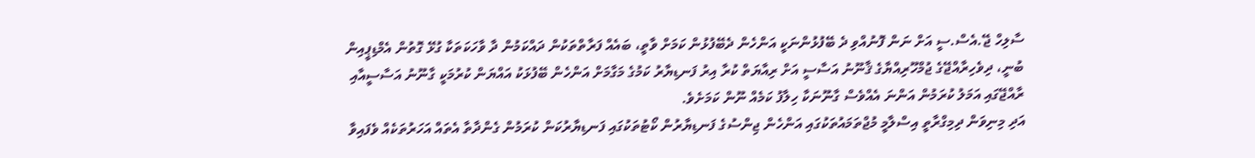ސާލިހް ޖޭ.އެސް.ސީ އަށް ނަން ފޮނުއްވި ދެ ބޭފުޅުންނަކީ އަންހެން ދެބޭފުޅުން ކަމަށް ވާތީ، ބައެއް ފަރާތްތަކުން ދައްކަމުން ދާ ވާހަކަތަކާ ގުޅޭ ގޮތުން އެމްޑިޕީއިން ބުނީ، ދިވެހިރާއްޖޭގެ ޖުމްހޫރިއްޔާގެ ޤާނޫނު އަސާސީ އަށް ރިއާޔަތް ކުރާ އިރު ފަނޑިޔާރު ކަމުގެ މަގާމަށް އަންހެން ބޭފުޅަކު އައްޔަން ކުރުމަކީ ގާނޫނު އަސާސީއާއި ރާއްޖޭގައި އަމަލު ކުރަމުން އަންނަ އެއްވެސް ގާނޫނަކާ ހިލާފު ކަމެއް ނޫން ކަމަށެވެ.
އަދި މިނިވަން ދިމިގްރާތީ އިސްލާމީ މުޖްތަމައުތަކުގައި އަންހެން ޖިންސުގެ ފަނޑިޔާރުން ކޯޓުތަކުގައި ފަނޑިޔާރުކަން ކުރަމުން ގެންދާތާ އެތައް އަހަރުތަކެއް ވެފައިވާ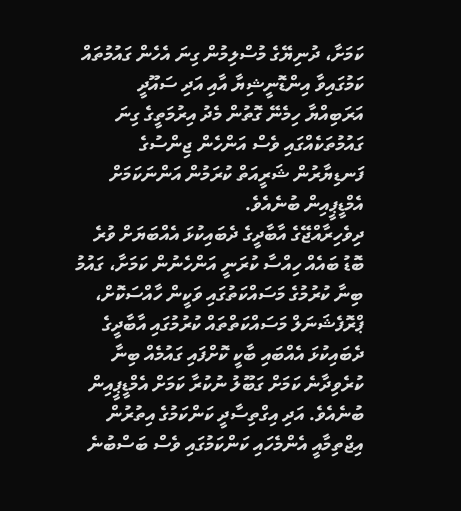ކަމަށާ، ދުނިޔޭގެ މުސްލިމުން ގިނަ އެހެން ގައުމުތައް ކަމުގައިވާ އިންޑޮނީޝިޔާ އާއި އަދި ސައޫދީ އަރަބިއްޔާ ހިމެނޭ ގޮތުން މެދު އިރުމަތީގެ ގިނަ ގައުމުތަކެއްގައި ވެސް އަންހެން ޖިންސުގެ ފަނޑިޔާރުން ޝަރީއަތް ކުރަމުން އަންނަކަމަށް އެމްޑީޕީއިން ބުނެއެވެ.
ދިވެހިރާއްޖޭގެ އާބާދީގެ ދެބައިކުޅަ އެއްބަޔަށް ވުރެ ބޮޑު ބައެއް ހިއްސާ ކުރަނީ އަންހެނުން ކަމަށާ، ގައުމު ބިނާ ކުރުމުގެ މަސައްކަތުގައި ވަކީން ހާއްސަކޮށް، ޕްރޮފެޝަނަލް މަސައްކަތްތައް ކުރުމުގައި އާބާދީގެ ދެބައިކުޅަ އެއްބައި ބާކީ ކޮށްފައި ގައުމެއް ބިނާ ކުރެވިދާނެ ކަމަށް ގަބޫލު ނުކުރާ ކަމަށް އެމްޑީޕީއިން ބުނެއެވެ. އަދި އިގްތިސާދީ ކަންކަމުގެ އިތުރުން އިޖްތިމާއީ އެންމެހައި ކަންކަމުގައި ވެސް ބަސްބުނެ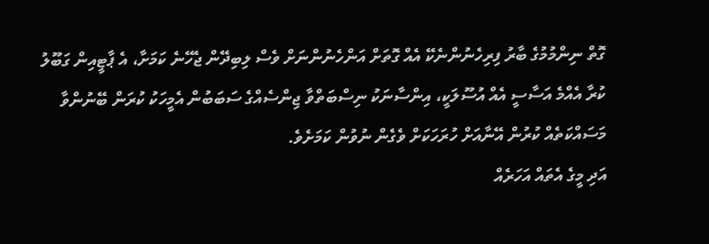ގޮތް ނިންމުމުގެ ބާރު ފިރިހެނުންނެކޭ އެއް ގޮތަށް އަންހެނުންނަށް ވެސް ލިބިދޭން ޖެހޭނެ ކަމަށާ، އެ ޕާޓީއިން ގަބޫލު ކުރާ އެއްމެ އަސާސީ އެއް އުސޫލަކީ، އިންސާނަކު ނިސްބަތްވާ ޖިންސެއްގެ ސަބަބުން އެމީހަކު ކުރަން ބޭނުންވާ މަސައްކަތެއް ކުރުން އޭނާއަށް ހުރަހަކަށް ވެގެން ނުވުން ކަމަށެވެ.
އަދި މީގެ އެތައް އަހަރެއް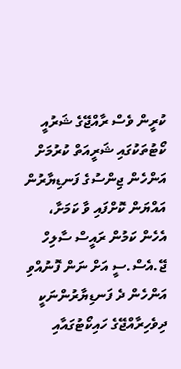ކުރީން ވެސް ރާއްޖޭގެ ޝަރުއީ ކޯޓުތަކުގައި ޝަރީއަތް ކުރުމަށް އަންހެން ޖިންސުގެ ފަނޑިޔާރުން އައްޔަން ކޮށްފައި ވާ ކަމަށާ، އެހެން ކަމުން ރައީސް ސާލިހް ޖޭ.އެސް.ސީ އަށް ނަން ފޮނުއްވި އަންހެން ދެ ފަނޑިޔާރުންނަކީ ދިވެހިރާއްޖޭގެ ހައިކޯޓުގައާއި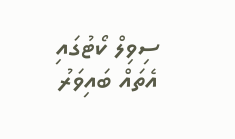ސިވިލް ކޯޓުގައި އެތައް ބައިވަރު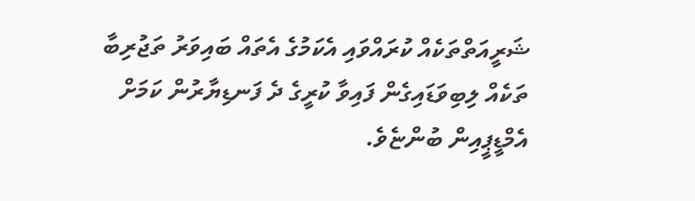ޝަރީއަތްތަކެއް ކުރައްވައި އެކަމުގެ އެތައް ބައިވަރު ތަޖުރިބާ ތަކެއް ލިބިވަޑައިގެން ފައިވާ ކުރީގެ ދެ ފަނޑިޔާރުން ކަމަށް އެމްޑީޕީއިން ބުންޏެވެ.